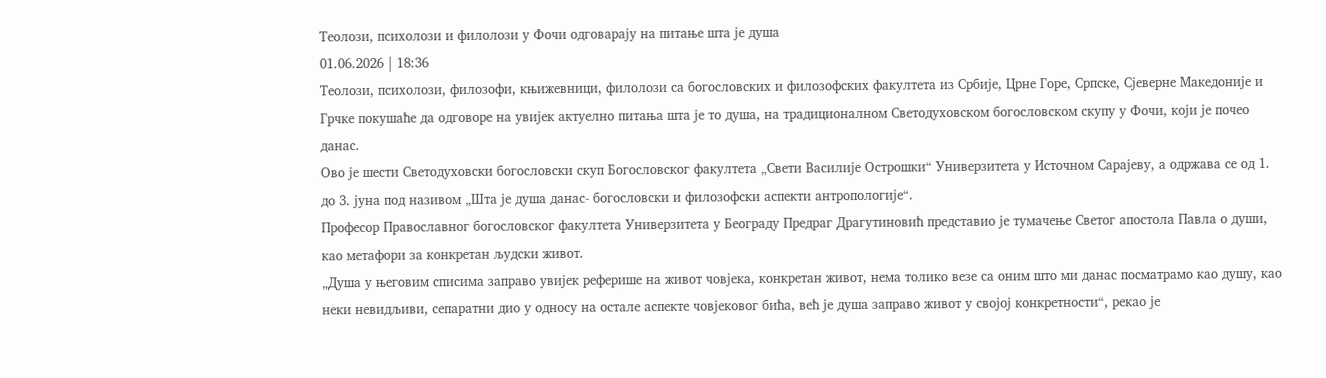Теолози, психолози и филолози у Фочи одговарају на питање шта је душа
01.06.2026 | 18:36
Теолози, психолози, филозофи, књижевници, филолози са богословских и филозофских факултета из Србије, Црне Горе, Српске, Сјеверне Македоније и Грчке покушаће да одговоре на увијек актуелно питања шта је то душа, на традиционалном Светодуховском богословском скупу у Фочи, који је почео данас.
Ово је шести Светодуховски богословски скуп Богословског факултета „Свети Василије Острошки“ Универзитета у Источном Сарајеву, а одржава се од 1. до 3. јуна под називом „Шта је душа данас- богословски и филозофски аспекти антропологије“.
Професор Православног богословског факултета Универзитета у Београду Предраг Драгутиновић представио је тумачење Светог апостола Павла о души, као метафори за конкретан људски живот.
„Душа у његовим списима заправо увијек реферише на живот човјека, конкретан живот, нема толико везе са оним што ми данас посматрамо као душу, као неки невидљиви, сепаратни дио у односу на остале аспекте човјековог бића, већ је душа заправо живот у својој конкретности“, рекао је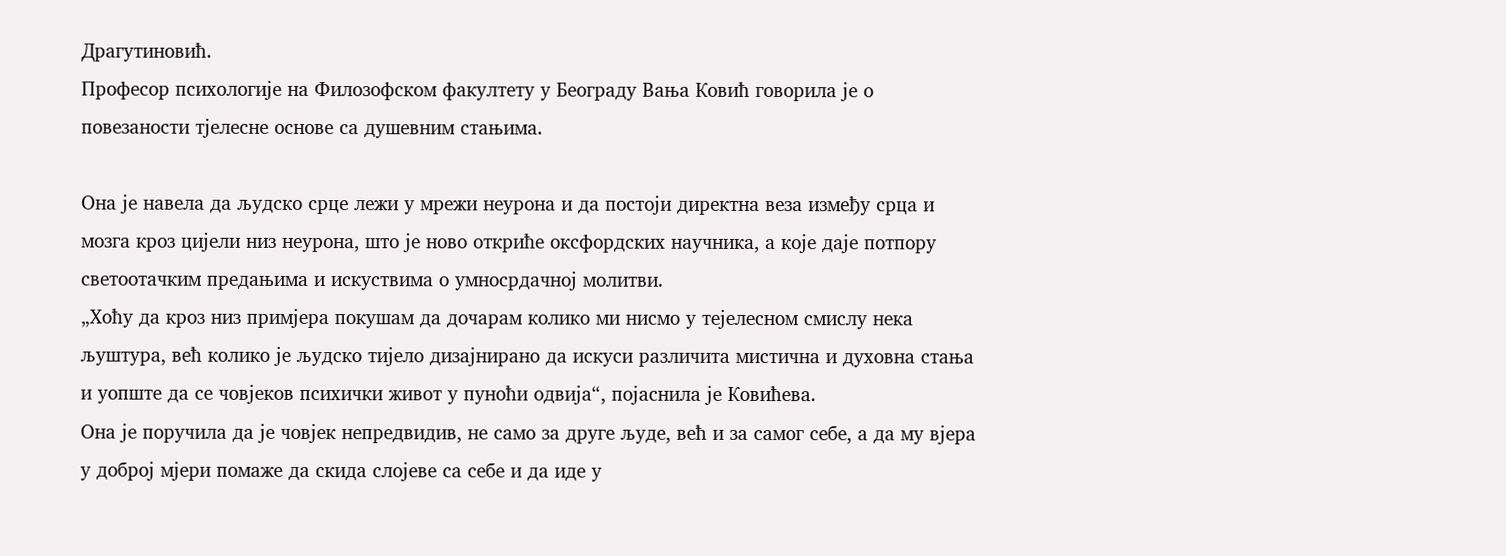Драгутиновић.
Професор психологије на Филозофском факултету у Београду Вања Ковић говорила је о повезаности тјелесне основе са душевним стањима.

Она је навела да људско срце лежи у мрежи неурона и да постоји директна веза између срца и мозга кроз цијели низ неурона, што је ново откриће оксфордских научника, а које даје потпору светоотачким предањима и искуствима о умносрдачној молитви.
„Хоћу да кроз низ примјера покушам да дочарам колико ми нисмо у тејелесном смислу нека љуштура, већ колико је људско тијело дизајнирано да искуси различита мистична и духовна стања и уопште да се човјеков психички живот у пуноћи одвија“, појаснила је Ковићева.
Она је поручила да је човјек непредвидив, не само за друге људе, већ и за самог себе, а да му вјера у доброј мјери помаже да скида слојеве са себе и да иде у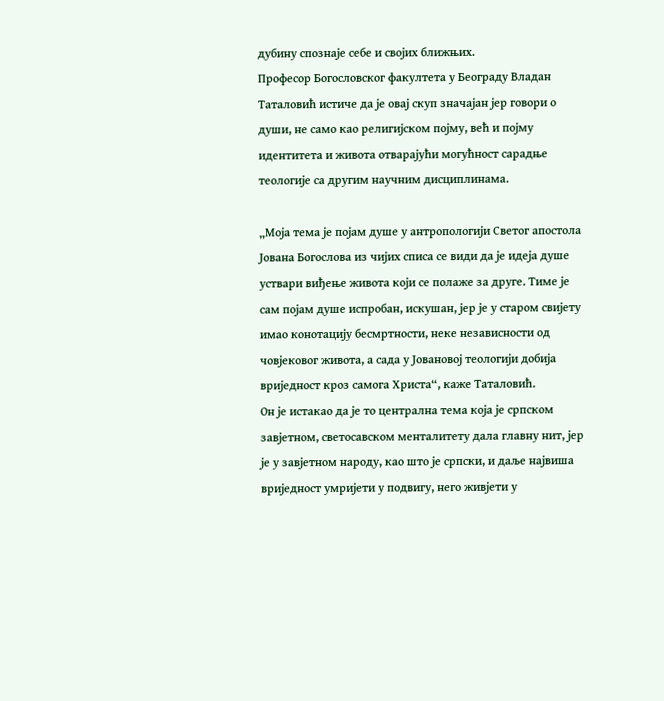дубину спознаје себе и својих ближњих.
Професор Богословског факултета у Београду Владан Таталовић истиче да је овај скуп значајан јер говори о души, не само као религијском појму, већ и појму идентитета и живота отварајући могућност сарадње теологије са другим научним дисциплинама.

„Моја тема је појам душе у антропологији Светог апостола Јована Богослова из чијих списа се види да је идеја душе уствари виђење живота који се полаже за друге. Тиме је сам појам душе испробан, искушан, јер је у старом свијету имао конотацију бесмртности, неке независности од човјековог живота, а сада у Јовановој теологији добија вриједност кроз самога Христа“, каже Таталовић.
Он је истакао да је то централна тема која је српском завјетном, светосавском менталитету дала главну нит, јер је у завјетном народу, као што је српски, и даље највиша вриједност умријети у подвигу, него живјети у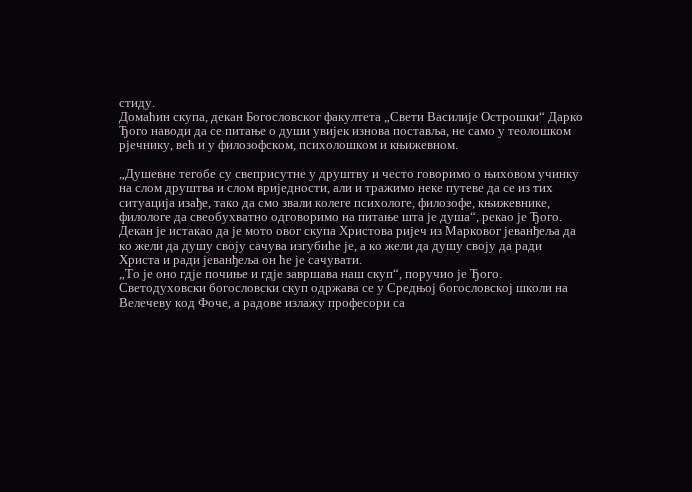стиду.
Домаћин скупа, декан Богословског факултета „Свети Василије Острошки“ Дарко Ђого наводи да се питање о души увијек изнова поставља, не само у теолошком рјечнику, већ и у филозофском, психолошком и књижевном.

„Душевне тегобе су свеприсутне у друштву и често говоримо о њиховом учинку на слом друштва и слом вриједности, али и тражимо неке путеве да се из тих ситуација изађе, тако да смо звали колеге психологе, филозофе, књижевнике, филологе да свеобухватно одговоримо на питање шта је душа“, рекао је Ђого.
Декан је истакао да је мото овог скупа Христова ријеч из Марковог јеванђеља да ко жели да душу своју сачува изгубиће је, а ко жели да душу своју да ради Христа и ради јеванђеља он ће је сачувати.
„То је оно гдје почиње и гдје завршава наш скуп“, поручио је Ђого.
Светодуховски богословски скуп одржава се у Средњој богословској школи на Велечеву код Фоче, а радове излажу професори са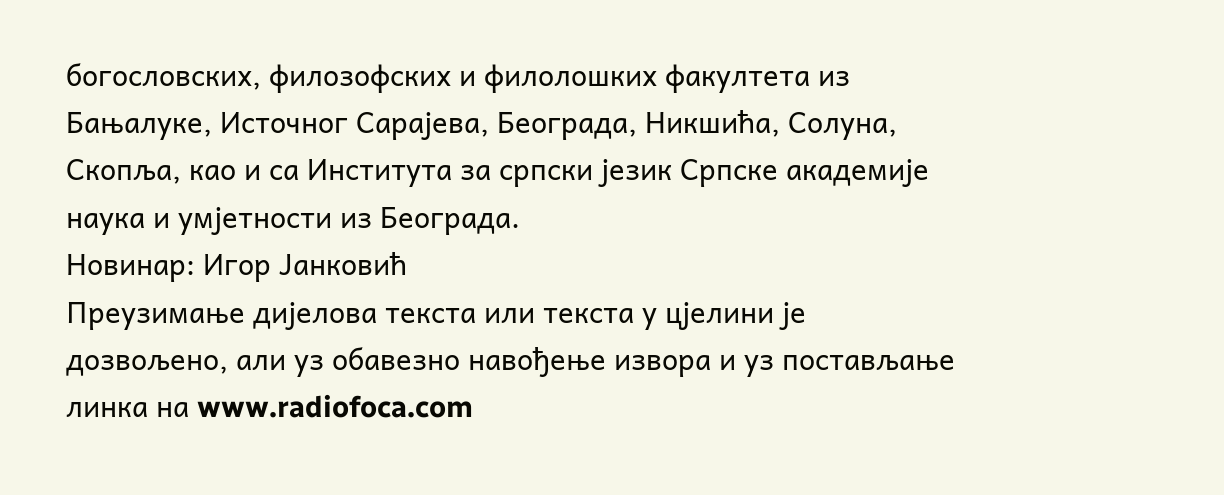богословских, филозофских и филолошких факултета из Бањалуке, Источног Сарајева, Београда, Никшића, Солуна, Скопља, као и са Института за српски језик Српске академије наука и умјетности из Београда.
Новинар: Игор Јанковић
Преузимање дијелова текста или текста у цјелини је дозвољено, али уз обавезно навођење извора и уз постављање линка на www.radiofoca.com